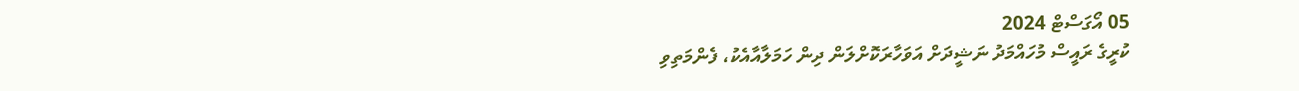05 އޯގަސްޓް 2024
ކުރީގެ ރައީސް މުހައްމަދު ނަޝީދަށް އަވަހާރަކޮށްލަން ދިން ހަމަލާއާއެކު، ފެންމަތިވި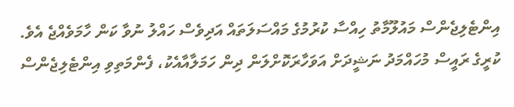އިންޓެލިޖެންސް މައުލޫމާތު ހިއްސާ ކުރުމުގެ މައްސަލަތައް އަދިވެސް ހައްލު ނުވާ ކަން ހާމަވެއްޖެ އެވެ.
ކުރީގެ ރައީސް މުހައްމަދު ނަޝީދަށް އަވަހާރަކޮށްލަން ދިން ހަމަލާއާއެކު، ފެންމަތިވި އިންޓެލިޖެންސް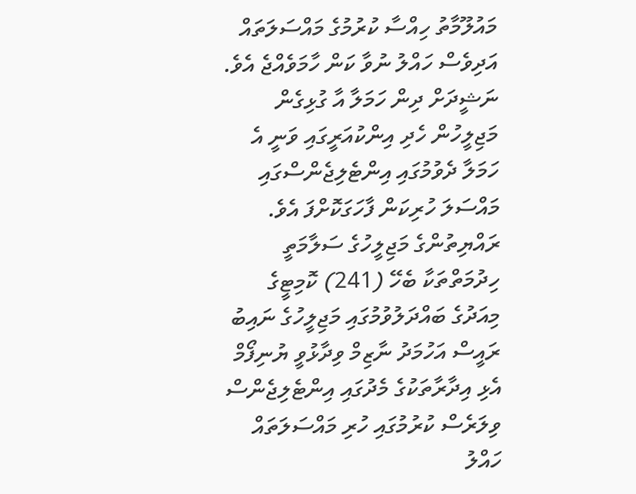މައުލޫމާތު ހިއްސާ ކުރުމުގެ މައްސަލަތައް އަދިވެސް ހައްލު ނުވާ ކަން ހާމަވެއްޖެ އެވެ.
ނަޝީދަށް ދިން ހަމަލާ އާ ގުޅިގެން މަޖިލީހުން ހެދި އިންކުއަރީގައި ވަނީ އެ ހަމަލާ ދެވުމުގައި އިންޓެލިޖެންސްގައި މައްސަލަ ހުރިކަން ފާހަގަކޮށްފަ އެވެ.
ރައްޔިތުންގެ މަޖިލީހުގެ ސަލާމަތީ ހިދުމަތްތަކާ ބެހޭ (241) ކޮމިޓީގެ މިއަދުގެ ބައްދަލުވުމުގައި މަޖިލީހުގެ ނައިބު ރައީސް އަހުމަދު ނާޒިމް ވިދާޅުވީ ޔުނިފޯމް އެޅި އިދާރާތަކުގެ މެދުގައި އިންޓެލިޖެންސް ވިލަރެސް ކުރުމުގައި ހުރި މައްސަލަތައް ހައްލު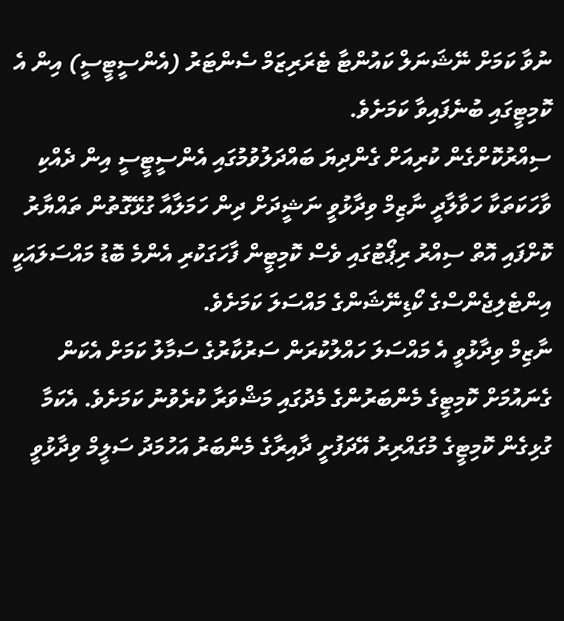ނުވާ ކަމަށް ނޭޝަނަލް ކައުންޓާ ޓެރަރިޒަމް ސެންޓަރު (އެންސީޓީސީ) އިން އެ ކޮމިޓީގައި ބުނެފައިވާ ކަމަށެވެ.
ސިއްރުކޮށްގެން ކުރިއަށް ގެންދިޔަ ބައްދަލުވުމުގައި އެންސީޓީސީ އިން ދެއްކި ވާހަކަތަކާ ހަވާލާދީ ނާޒިމް ވިދާޅުވީ ނަޝީދަށް ދިން ހަމަލާއާ ގުޅޭގޮތުން ތައްޔާރު ކޮށްފައި އޮތް ސިއްރު ރިޕޯޓުގައި ވެސް ކޮމިޓީން ފާހަގަކުރި އެންމެ ބޮޑު މައްސަލައަކީ އިންޓެލިޖެންސްގެ ކޯޑިނޭޝަންގެ މައްސަލަ ކަމަށެވެ.
ނާޒިމް ވިދާޅުވީ އެ މައްސަލަ ހައްލުކުރަން ސަރުކާރުގެ ސަމާލު ކަމަށް އެކަން ގެނައުމަށް ކޮމިޓީގެ މެންބަރުންގެ މެދުގައި މަޝްވަރާ ކުރެވުނު ކަމަށެވެ. އެކަމާ ގުޅިގެން ކޮމިޓީގެ މުގައްރިރު އޭދަފުށީ ދާއިރާގެ މެންބަރު އަހުމަދު ސަލީމް ވިދާޅުވީ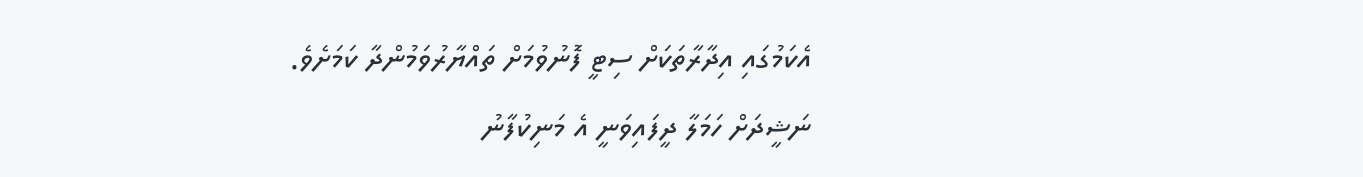އެކަމުގައި އިދާރާތަކަށް ސިޓީ ފޮނުވުމަށް ތައްޔާރުވަމުންދާ ކަމަށެވެ.
ނަޝީދަށް ހަމަލާ ދީފައިވަނީ އެ މަނިކުފާނު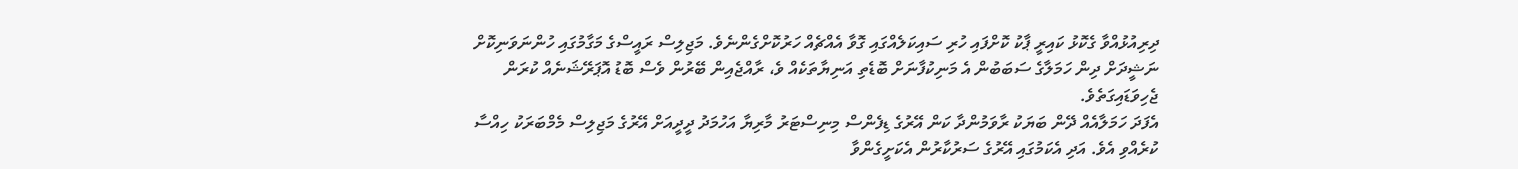ދިރިއުޅުއްވާ ގެކޮޅު ކައިރީ ޕާކު ކޮށްފައި ހުރި ސައިކަލެއްގައި ގޮވާ އެއްޗެއް ހަރުކޮށްގެންނެވެ. މަޖިލިސް ރައީސްގެ މަގާމުގައި ހުންނަވަނިކޮށް ނަޝީދަށް ދިން ހަމަލާގެ ސަބަބުން އެ މަނިކުފާނަށް ބޮޑެތި އަނިޔާތަކެއް ވެ، ރާއްޖެއިން ބޭރުން ވެސް ބޮޑު އޮޕަރޭޝަނެއް ކުރަން ޖެހިވަޑައިގަތެވެ.
އެފަދަ ހަމަލާއެއް ދޭން ބަޔަކު ރާވަމުންދާ ކަން އޭރުގެ ޑިފެންސް މިނިސްޓަރު މާރިޔާ އަހުމަދު ދީދީއަށް އޭރުގެ މަޖިލިސް މެމްބަރަކު ހިއްސާ ކުރެއްވި އެވެ. އަދި އެކަމުގައި އޭރުގެ ސަރުކާރުން އެކަށީގެންވާ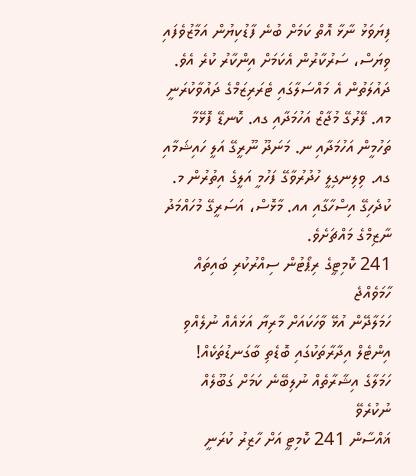ފިޔަވަޅު ނާޅާ އޮތް ކަމަށް ބުނެ ފާޑުކިޔުން އަމާޒުވެފައި ވިޔަސް، ސަރުކާރުން އެކަމަށް އިންކާރު ކުރެ އެވެ.
ދައުލަތުން އެ މައްސަލާގައި ޓެރަރިޒަމްގެ ދައުވާކުރަނީ މއ. ފޭރުގޭ މުޖާޒް އަހުމަދާއި ގއ. ކޮނޑޭ ފޮޅޭމާ ތަހުމީން އަހުމަދާއި ނ. މަނަދޫ ނޫރީގޭ އަލީ ހައިޝަމާއި ގއ. ވިލިނގިލީ ހުދުރުވާގޭ ފަހުމީ އަލީގެ އިތުރުން މ. ކުދެހިގޭ އިސްހާގާއި އއ. މާޅޮސް، އަސަރީގޭ މުހައްމަދު ނާޒިމްގެ މައްޗަށެވެ.
241 ކޮމިޓީގެ ރިޕޯޓުން ސިއްރުކުރި ބައިތައް ހާމަވެއްޖެ
ހަމަލާދޭން އުޅޭ ވާހަކައަށް މާރިޔާ އަޅައެއް ނުލެއްވި
އިންޓެލް އިދާރާތަކުގައި ބޮޑެތި ބާގަނޑުތަކެއް!
ހަމަލާގެ އިޝާރާތެއް ނުލިބޭނެ ކަމަށް ގަބޫލެއް ނުކުރެވޭ
ޣައްސާން 241 ކޮމިޓީ އަށް ހާޒިރު ކުރަނީ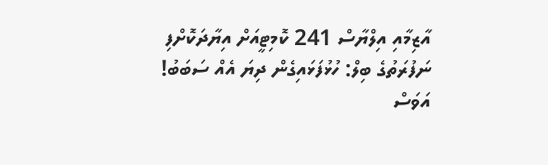އާޒިމާއި އިލްޔާސް 241 ކޮމިޓީއަށް އިޔާދަކޮށްފި
ނަފުރަތުގެ ބިލް: ހުޅުފަޅައިގެން ދިޔަ އެއް ސަބަބު!
އަވަސް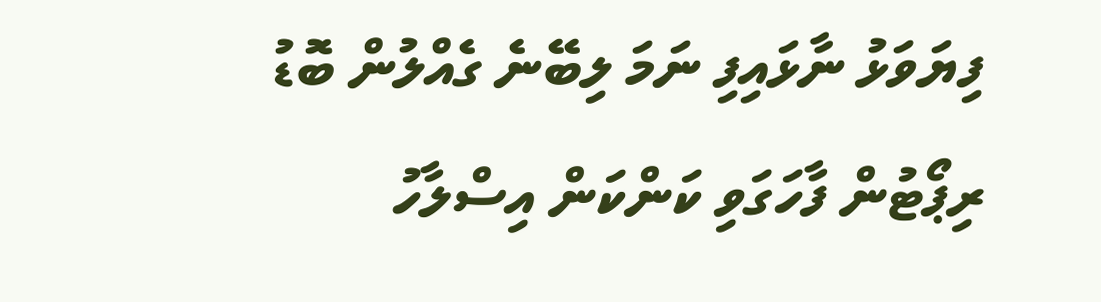ފިޔަވަޅު ނާޅައިފި ނަމަ ލިބޭނެ ގެއްލުން ބޮޑު
ރިޕޯޓުން ފާހަގަވި ކަންކަން އިސްލާހު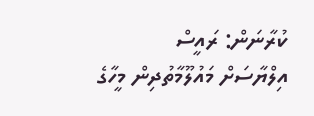ކުރާނަން: ރައީސް
އިލްޔާސަށް މައުލޫމާތުދިން މީހާގެ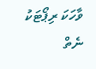ވާހަކަ ރިޕޯޓަކު ނެތް